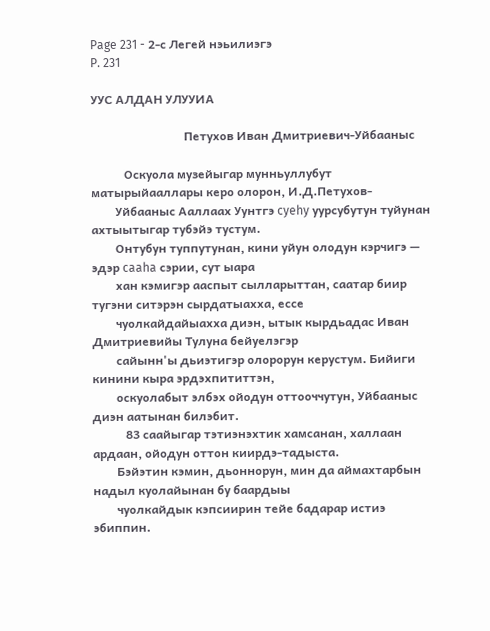Page 231 - 2-с Легей нэьилиэгэ
P. 231

УУС АЛДАН УЛУУИА

                               Петухов Иван Дмитриевич-Уйбааныс

           Оскуола музейыгар мунньуллубут матырыйааллары керо олорон, И.Д.Петухов-
        Уйбааныс Ааллаах Уунтгэ cyehy уурсубутун туйунан ахтыытыгар тубэйэ тустум.
        Онтубун туппутунан, кини уйун олодун кэрчигэ — эдэр caaha сэрии, сут ыара
        хан кэмигэр ааспыт сылларыттан, саатар биир тугэни ситэрэн сырдатыахха, ессе
        чуолкайдайыахха диэн, ытык кырдьадас Иван Дмитриевийы Тулуна бейуелэгэр
        сайынн'ы дьиэтигэр олорорун керустум. Бийиги кинини кыра эрдэхпититтэн,
        оскуолабыт элбэх ойодун оттооччутун, Уйбааныс диэн аатынан билэбит.
           83 саайыгар тэтиэнэхтик хамсанан, халлаан ардаан, ойодун оттон киирдэ-тадыста.
        Бэйэтин кэмин, дьоннорун, мин да аймахтарбын надыл куолайынан бу баардыы
        чуолкайдык кэпсиирин тейе бадарар истиэ эбиппин.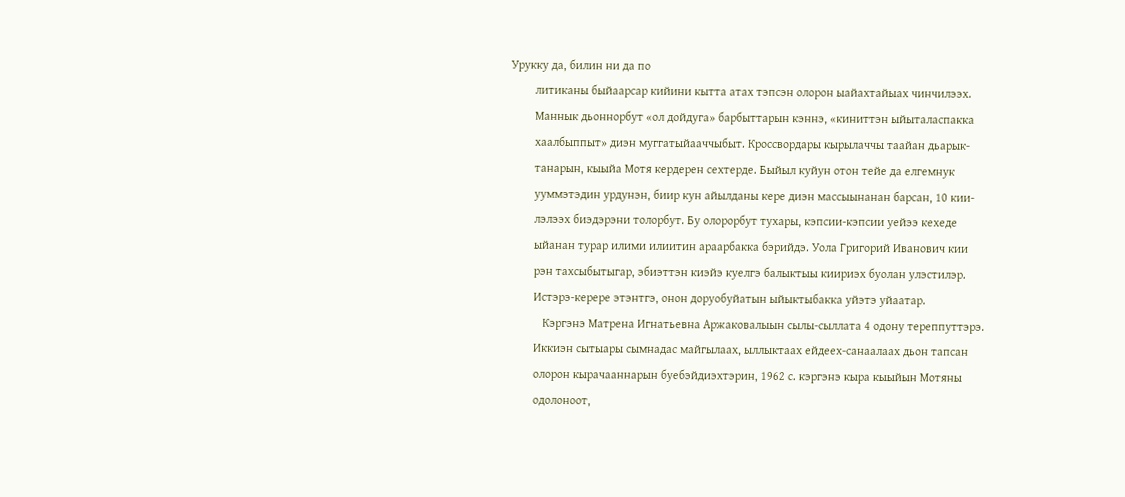Урукку да, билин ни да по
        литиканы быйаарсар кийини кытта атах тэпсэн олорон ыайахтайыах чинчилээх.
        Маннык дьоннорбут «ол дойдуга» барбыттарын кэннэ, «киниттэн ыйыталаспакка
        хаалбыппыт» диэн муггатыйааччыбыт. Кроссвордары кырылаччы таайан дьарык-
        танарын, кыыйа Мотя кердерен сехтерде. Быйыл куйун отон тейе да елгемнук
        ууммэтэдин урдунэн, биир кун айылданы кере диэн массыынанан барсан, 10 кии-
        лэлээх биэдэрэни толорбут. Бу олорорбут тухары, кэпсии-кэпсии уейээ кехеде
        ыйанан турар илими илиитин араарбакка бэрийдэ. Уола Григорий Иванович кии
        рэн тахсыбытыгар, эбиэттэн киэйэ куелгэ балыктыы киириэх буолан улэстилэр.
        Истэрэ-керере этэнтгэ, онон доруобуйатын ыйыктыбакка уйэтэ уйаатар.
           Кэргэнэ Матрена Игнатьевна Аржаковалыын сылы-сыллата 4 одону тереппуттэрэ.
        Иккиэн сытыары сымнадас майгылаах, ыллыктаах ейдеех-санаалаах дьон тапсан
        олорон кырачааннарын буебэйдиэхтэрин, 1962 с. кэргэнэ кыра кыыйын Мотяны
        одолоноот,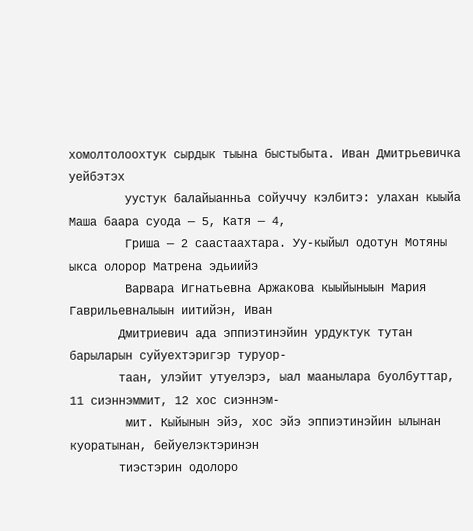хомолтолоохтук сырдык тыына быстыбыта. Иван Дмитрьевичка уейбэтэх
        уустук балайыанньа сойуччу кэлбитэ: улахан кыыйа Маша баара суода — 5, Катя — 4,
        Гриша — 2 саастаахтара. Уу-кыйыл одотун Мотяны ыкса олорор Матрена эдьиийэ
        Варвара Игнатьевна Аржакова кыыйыныын Мария Гаврильевналыын иитийэн, Иван
       Дмитриевич ада эппиэтинэйин урдуктук тутан барыларын суйуехтэригэр туруор-
       таан, улэйит утуелэрэ, ыал маанылара буолбуттар, 11 сиэннэммит, 12 хос сиэннэм-
        мит. Кыйынын эйэ, хос эйэ эппиэтинэйин ылынан куоратынан, бейуелэктэринэн
       тиэстэрин одолоро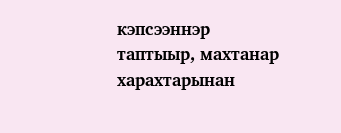кэпсээннэр таптыыр, махтанар харахтарынан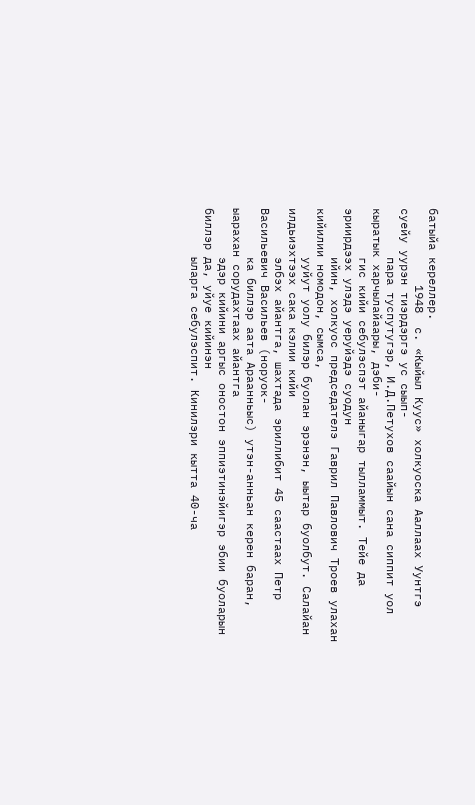батыйа кереллер.
           1948  с. «Кыйыл Куус» холкуоска Ааллаах Уунтгэ суейу уурэн тиэрдэргэ ус сыып-
       пара туспутугэр, И.Д.Петухов саайын сана сиппит уол кыратык харчылайаары, дэби-
       гис кийи себулэспэт айаныгар тылламмыт. Тейе да эриирдээх улэдэ уеруйэдэ суодун
       ийин, холкуос председателэ Гаврил Павлович Троев улахан кийилии номодон, сымса,
       ууйут уолу билэр буолан эрэнэн, ыытар буолбут. Салайан илдьиэхтээх сака кэлии кийи
       элбэх айантга, шахтада эриллибит 45 саастаах Петр Васильевич Васильев (норуок-
       ка биллэр аата Араанньыс) утэн-анньан керен баран, ыарахан сорудахтаах айантга
       эдэр кийини аргыс оностон эппиэтинэйигэр эбии буоларын биллэр да, уйуе кийинэн
       ыларга себулэспит. Кинилэри кытта 40-ча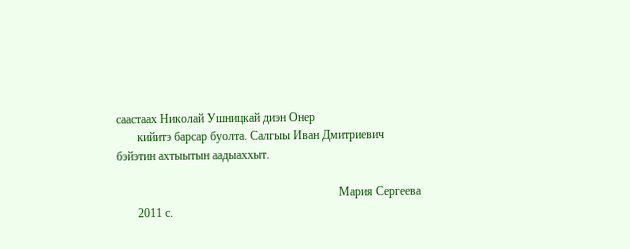саастаах Николай Ушницкай диэн Онер
       кийитэ барсар буолта. Салгыы Иван Дмитриевич бэйэтин ахтыытын аадыаххыт.

                                                                          Мария Сергеева
       2011 с.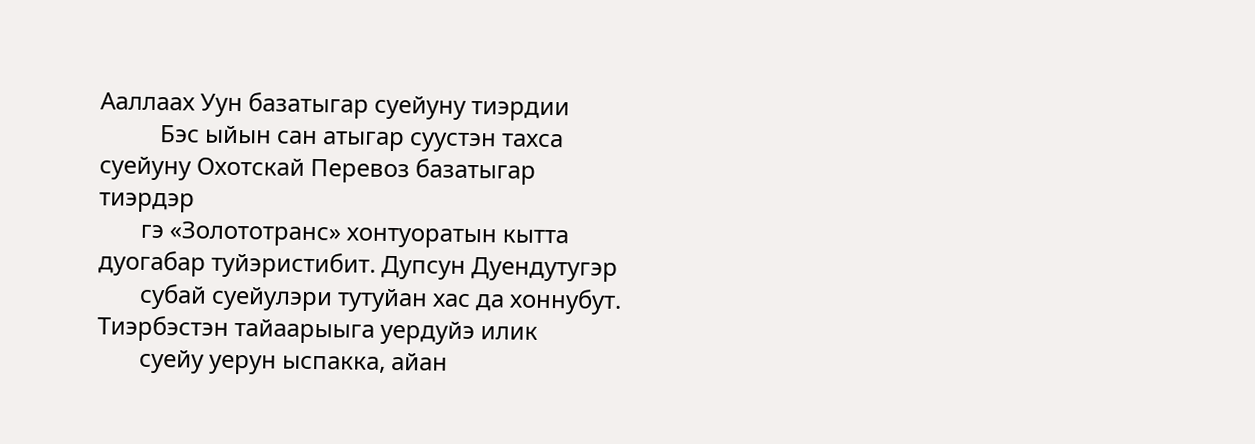Ааллаах Уун базатыгар суейуну тиэрдии
          Бэс ыйын сан атыгар суустэн тахса суейуну Охотскай Перевоз базатыгар тиэрдэр
       гэ «Золототранс» хонтуоратын кытта дуогабар туйэристибит. Дупсун Дуендутугэр
       субай суейулэри тутуйан хас да хоннубут. Тиэрбэстэн тайаарыыга уердуйэ илик
       суейу уерун ыспакка, айан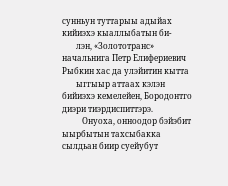сунньун туттарыы адыйах кийиэхэ кыаллыбатын би-
       лэн, «Золототранс» начальнига Петр Елифериевич Рыбкин хас да улэйитин кытта
       ыггыыр аттаах кэлэн бийиэхэ кемелейен, Бородонтго диэри тиэрдиспиттэрэ.
          Онуоха, онноодор бэйэбит ыырбытын тахсыбакка сылдьан биир суейубут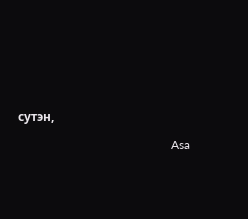сутэн,

                                                   Asa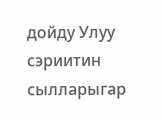дойду Улуу сэриитин сылларыгар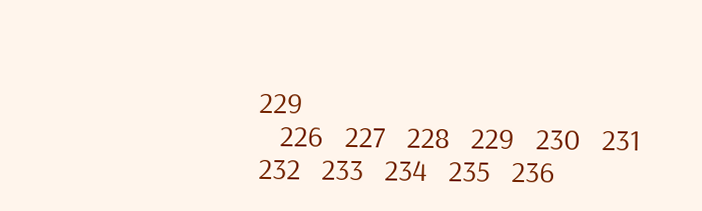229
   226   227   228   229   230   231   232   233   234   235   236